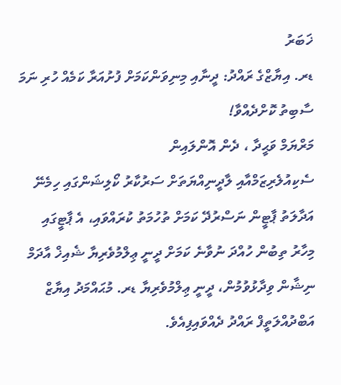ޚަބަރު
ޑރ. އިޔާޒްގެ ރައްދު: ދީނާއި މިނިވަންކަމަށް ފުށުއަރާ ކަމެއް ހުރި ނަމަ ސާބިތު ކޮށްދެއްވާ!
މަރްޔަމް ވަޙީދާ ، ދެން އޮންލައިން
ސެކިއުލެރިޒަމްއާއި ލާދީނިއްޔަތަށް ސަރުކާރު ކޯލިޝަންގައި ހިމެނޭ އަދާލަތު ޕާޓީން ނަސްރުދޭ ކަމަށް ތުހުމަތު ކުރައްވައި، އެ ޕާޓީގައި މިހާރު ތިބުން ހުއްދަ ނުވާނެ ކަމަށް ދީނީ ޢިލްމުވެރިޔާ ޝެއިޚް އާދަމް ނިޝާން ވިދާޅުވުމުން، ދީނީ ޢިލްމުވެރިޔާ ޑރ. މުޙައްމަދު އިޔާޒް އަބްދުއްލަތީފް ރައްދު ދެއްވައިފިއެވެ.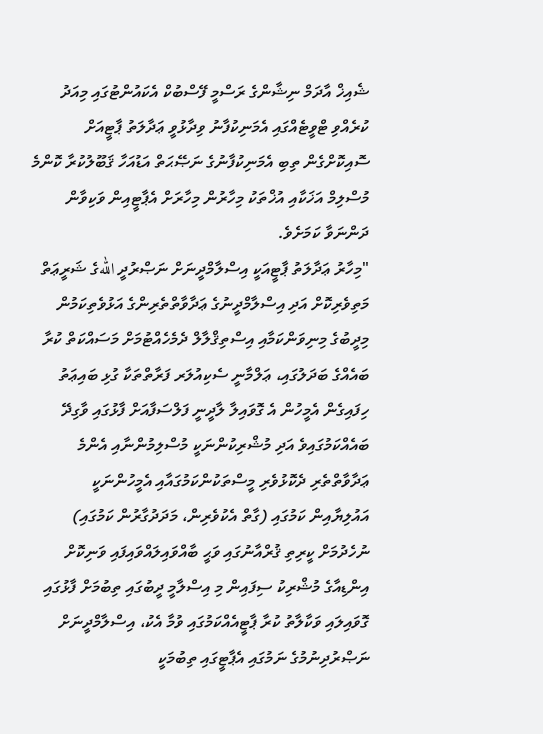ޝެއިޚް އާދަމް ނިޝާންގެ ރަސްމީ ފޭސްބުކް އެކައުންޓުގައި މިއަދު ކުރެއްވި ޓްވީޓެއްގައި އެމަނިކުފާނު ވިދާޅުވީ ޢަދާލަތު ޕާޓީއަށް ސޮއިކޮށްގެން ތިބި އެމަނިކުފާނުގެ ނަޞޭޙަތް އަޑުއަހާ ޤަބޫލުކުރާ ކޮންމެ މުސްލިމް އަޚަކާއި އުޚްތަކު މިހާރުން މިހާރަށް އެޕާޓީއިން ވަކިވާން ދަންނަވާ ކަމަށެވެ.
"މިހާރު ޢަދާލަތު ޕާޓީއަކީ އިސްލާމްދީނަށް ނަޞްރުދީ اللهގެ ޝަރީޢަތް މަތިވެރިކޮށް އަދި އިސްލާމްދީނުގެ ޢަދާވާތްތެރިންގެ އަޅުވެތިކަމުން މިދީބުގެ މިނިވަންކަމާއި އިސްތިޤްލާލް ދެމެހެއްޓުމަށް މަސައްކަތް ކުރާ ބައެއްގެ ބަދަލުގައި، ޢަލްމާނީ ސެކިއުލަރ ފަރާތްތަކާ ގުޅި ބައިޢަތު ހިފައިގެން އެމީހުން އެ ގޮވައިލާ ލާދީނީ ފަލްސަފާއަށް ފާޅުގައި ވާގިދޭ ބައެއްކަމުގައިވެ އަދި މުޝްރިކުންނަކީ މުސްލިމުންނާއި އެންމެ ޢަދާވާތްތެރި ދެކޮޅުވެރި މީސްތަކުންކަމުގައާއި އެމީހުންނަކީ އައުލިޔާއިން ކަމުގައި (ގާތް އެކުވެރިން، މަދަދުގާރުން ކަމުގައި) ނުހެދުމަށް ކީރިތި ޤުރްއާނުގައި ވަޙީ ބާއްވައިލައްވައިފައި ވަނިކޮށް އިންޑިއާގެ މުޝްރިކު ސިފައިން މި އިސްލާމީ ދީބުގައި ތިބުމަށް ފާޅުގައި ގޮވައިލައި ވަކާލާތު ކުރާ ޕާޓީއެއްކަމުގައި ވުމާ އެކު، އިސްލާމްދީނަށް ނަޞްރުދިނުމުގެ ނަމުގައި އެޕާޓީގައި ތިބުމަކީ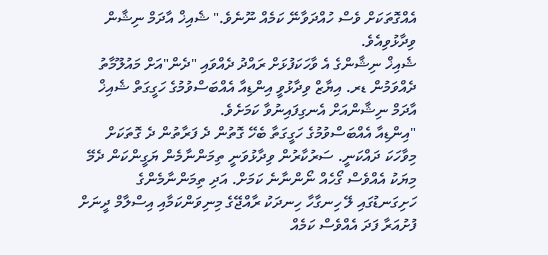އެއްގޮތަކަށް ވެސް ހުއްދަވާނޭ ކަމެއް ނޫނެވެ." ޝެއިޚް އާދަމް ނިޝާން ވިދާޅުވިއެވެ.
ޝެއިޚް ނިޝާންގެ އެ ވާހަކަފުޅަށް ރައްދު ދެއްވައި "ދެން"އަށް މައުލޫމާތު ދެއްވަމުން ޑރ. އިޔާޒް ވިދާޅުވީ އިންޑިއާ އެއްބަސްވުމުގެ ހަގީގަތް ޝެއިޚް އާދަމް ނިޝާންއަށް އެނގިފައިނުވާ ކަމަށެވެ.
"އިންޑިއާ އެއްބަސްވުމުގެ ހަގީގަތާ ބެހޭ ގޮތުން ދެ ފަރާތުން ދެ ގޮތަކަށް މިވާހަކަ ދައްކަނީ. ސަރުކާރުން ވިދާޅުވަނީ ތިމަންނާމެން ޔަގީންކަން ދެމޭ މިޔަކު އެއްވެސް ގޯހެއް ނޯންނާނެ ކަމަށް. އަދި ތިމަންނާމެންގެ ހަށިގަނޑުގައި ލޭ ހިނގާހާ ހިނދަކު ރާއްޖޭގެ މިނިވަންކަމާއި އިސްލާމް ދީނަށް ފުށުއަރާ ފަދަ އެއްވެސް ކަމެއް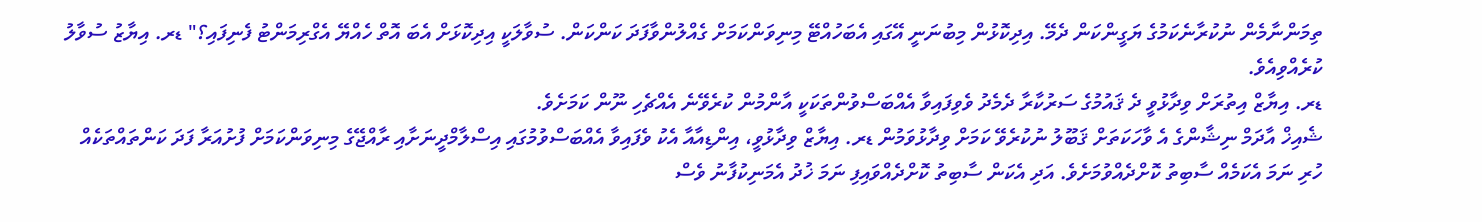ތިމަންނާމެން ނުކުރާނެކަމުގެ ޔަގީންކަން ދެމޭ. އިދިކޮޅުން މިބުނަނީ އޭގައި އެބަހުއްޓޭ މިނިވަންކަމަށް ގެއްލުންވާފަދަ ކަންކަން. ސުވާލަކީ އިދިކޮޅަށް އެބަ އޮތް ހެއްޔޭ އެގްރިމަންޓު ފެނިފައި؟" ޑރ. އިޔާޒު ސުވާލު ކުރެއްވިއެވެ.
ޑރ. އިޔާޒް އިތުރަށް ވިދާޅުވީ ދެ ޤައުމުގެ ސަރުކާރާ ދެމެދު ވެވިފައިވާ އެއްބަސްވުންތަކަކީ އާންމުން ކުރެވޭނެ އެއްޗެހި ނޫން ކަމަށެވެ.
ޝެއިޚް އާދަމް ނިޝާންގެ އެ ވާހަކަތަށް ޤަބޫލު ނުކުރެވޭ ކަމަށް ވިދާޅުވަމުން ޑރ. އިޔާޒް ވިދާޅުވީ، އިންޑިއާއާ އެކު ވެފައިވާ އެއްބަސްވުމުގައި އިސްލާމްދީނަށާއި ރާއްޖޭގެ މިނިވަންކަމަށް ފުށުއަރާ ފަދަ ކަންތައްތަކެއް ހުރި ނަމަ އެކަމެއް ސާބިތު ކޮށްދެއްވުމަށެވެ. އަދި އެކަން ސާބިތު ކޮށްދެއްވައިފި ނަމަ ޚުދު އެމަނިކުފާނު ވެސް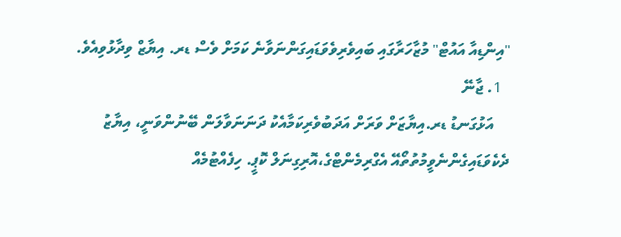"އިންޑިއާ އައުޓް" މުޒާހަރާގައި ބައިވެރިވެވަޑައިގަންނަވާނެ ކަމަށް ވެސް ޑރ. އިޔާޒް ވިދާޅުވިއެވެ.
  1. ޖާނޭ
    އަޅުގަނޑު ޑރ.އިޔާޒަށް ވަރަށް އަދަބުވެރިކަމާއެކު ދަނަނަވާލަން ބޭނުންވަނީ، އިޔާޒު ދެކެވަޑައިގެންނެވީމުތުތޯއޭ އެގްރިމެންޓްގެ،އޮރިގިނަލް ކޮޕީ. ހިފެއްޓުމެއް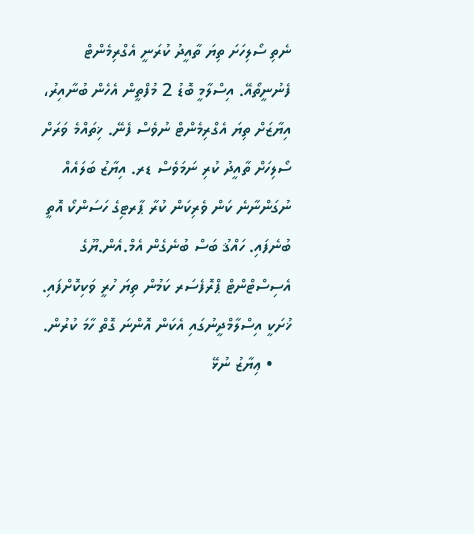ނެތި ސޯލިހަށަ ތިޔަ ތާއީދު ކުރަނީ އެގްރިމެންޓް ފެނުނީތޯއޭ. އިސްލާމީ ބޮޑު 2 މުފްތީން އެހެން ބުނާއިރު، އިޔާޒަށް ތިޔަ އެގްރިމެންޓް ނުވެސް ފެނޭ. ޚިތައްމެ ވަރަށް ސޯލިހަށް ތާއީދު ކުރި ނަމަވެސް ޑރ. އިޔާޒު ބަލައެއް ނުގަންނާނެ ކަން ވެރިކަން ކުރާ ޕާރޓިގެ ހަސަންކޯ އޮތީ ބުނެފައި. ހައްޤު ބަސް ބުނެގެން އެމް.އެން.ޔޫގެ އެސިސްޓްންޓް ޕްރޮފެސަރ ކަމުން ތިޔަ ހުރީ ވަކިކޮށްފައި. ޚުށަކީ އިސްލާމްދީނުގައި އެކަން އޮންނަ ގޮތް ހާމަ ކުރުން.
    • ޢިޔާޒު ނުޅޭ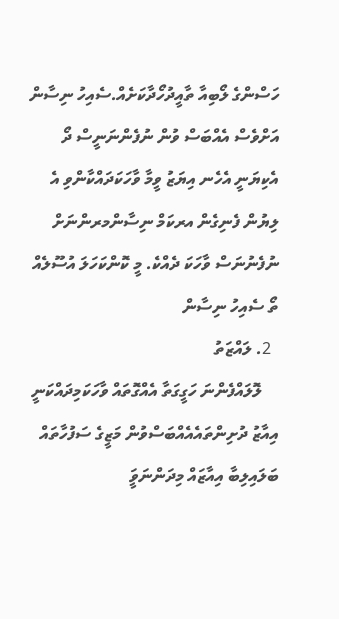ހަސްންގެ ލޯބިއާ ތާއީދުހޯދާކަށެއް.ސެއިހު ނިސާން އަށްވެސް އެއްބަސް ވުން ނުފެންނަނީސް ދޯ އެކިޔަނީ އެހެނ އިޔަޒު ވީމާ ވާހަކަދައްކާންވި އެ ލިޔުން ފެނިގެން އރކަމް ނިސާންމރންނަށް ނުފެނުނަސް ވާހަކަ ދެއްކެ. މީ ކޮންކަހަލަ އުސޫލެއް ތޯ ސެއިހު ނިސާން
  2. ލައްޒަތު
    ލޮލައްފެންނަ ހަގީގަތާ އެއްގޮތައް ވާހަކަމިދައްކަނީ އިއާޒު ދުށިންތައެއެއްބަސްވުން މަޒީގެ ސަފުހާތައް ބަލައިލިބާ އިއާޒައް މިދަންނަވަީ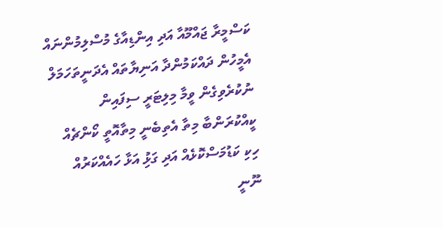ކަސްމީރާ ޖައްމޫއާ އަދި އިންޑިއާގެ މުސްލިމުންނައް އެމީހުން ދައްކަމުންދާ އަނިޔާތައް އެދަނީތަހަމަލް ނުކުރެވިގެން ވީމާ މިލިޓަރީ ސިފައިން ކީއްކުރަންބާ މިތާ އެތިބެނީ މިތާއޮތީ ކޯންޗެއް ހިކި ކަޑުމަސްކޮޅެއް އަދި ގަޅުި އަޅާ ހައެއްކަރުއް ނޫނީ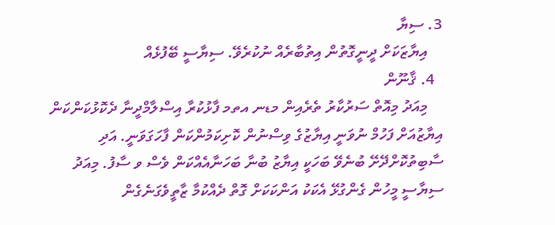3. ސިޔާ
    އިޔާޒަކަށް ދީނީގޮތުން އިތުބާރެއް ނުކުރެވޭ. ސިޔާސީ ބޭފުޅެއް
  4. ޤާނޫން
    މިއަދު މިއޮތް ސަރުކާރު ތެރެއިން މޑނ އތމ ފާޅުކުރާ އިސްލާމްދީނާ ދެކޮޅުކަންކަން އިޔާޒުއަށް ފަހުމް ނުވަނީ އިޔާޒުގެ ވިސްނުން ކޮށިކަމުންކަން ފާހަގަވަނީ. އަދި ސާބިތުކޮށްދޭށޭ ބުނެވޭ ބަހަކީ އިޔާޒު ބުނާ ބަހަނާއެއްކަން ވެސް ވ ސާފު. މިއަދު ސިޔާސީ މީހުން ގެންގުޅޭ އެކަކު އަންކަކަށް ގޮތް ދެއްކުމާ ޒާތީވެގަނެގެން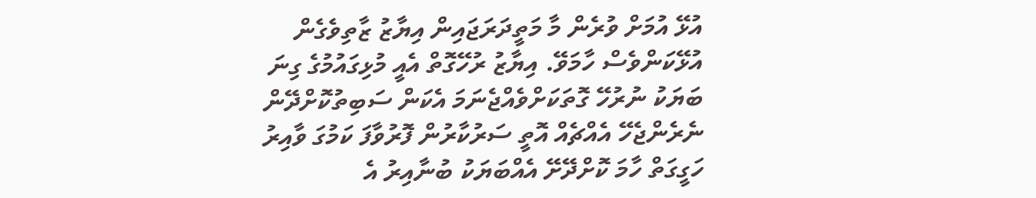އުޅޭ އުމަށް ވުރެން މާ މަތީދަރަޖައިން އިޔާޒު ޒާތިވެގެން އުޅޭކަންވެސް ހާމަވޭ. އިޔާޒު ރުހޭގޮތް އެއީ މުޅިގައުމުގެ ގިނަ ބަޔަކު ނުރުހޭ ގޮތަކަށްވެއްޖެނަމަ އެކަން ސަބިތުކޮށްދޭން ނެރެންޖެހޭ އެއްޗެއް އޮތީ ސަރުކާރުން ފޮރުވާފަ ކަމުގަ ވާއިރު ހަގީގަތް ހާމަ ކޮށްދޭށޭ އެއްބަޔަކު ބުނާއިރު އެ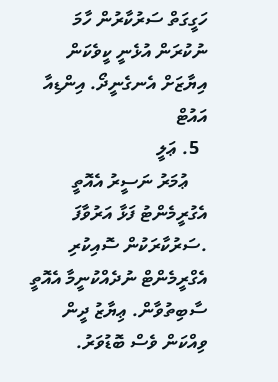ހަގީގަތް ސަރުކާރުން ހާމަ ނުކުރަން އުޅެނީ ކީވެކަން އިޔާޒަށް އެނގެނީދޯ. އިންޑިއާ އައުޓް
  5. ޢަލީ
    ޢުމަރު ނަސީރު އެއޮތީ އެގުރީމެންޓު ފަޅާ އަރުވާފަ .ސަރުކާރަކުން ސޮއިކުރި އެގްރީމެންޓް ނުދެއްކުނީމާ އެއޮތީ ސާބިތުވާން. ޢިޔާޒު ދީން ވިއްކަން ވެސް ބޮޑުވަރު.